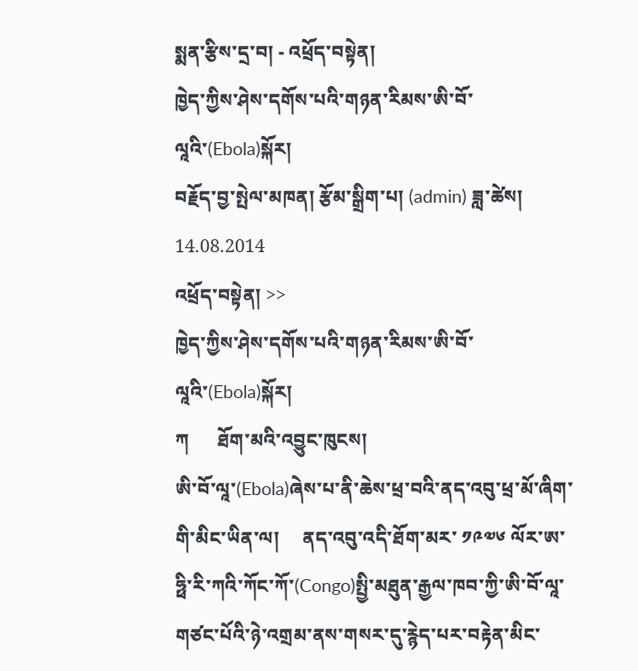སྨན་རྩིས་དྲ་བ། - འཕྲོད་བསྟེན།
ཁྱེད་ཀྱིས་ཤེས་དགོས་པའི་གཉན་རིམས་ཨི་བོ་ལཱའི་(Ebola)སྐོར།
བརྗོད་བྱ་སྤེལ་མཁན། རྩོམ་སྒྲིག་པ། (admin) ཟླ་ཚེས། 14.08.2014
འཕྲོད་བསྟེན། >>
ཁྱེད་ཀྱིས་ཤེས་དགོས་པའི་གཉན་རིམས་ཨི་བོ་ལཱའི་(Ebola)སྐོར།
ཀ      ཐོག་མའི་འབྱུང་ཁུངས།
ཨི་བོ་ལཱ་(Ebola)ཞེས་པ་ནི་ཆེས་ཕྲ་བའི་ནད་འབུ་ཕྲ་མོ་ཞིག་གི་མིང་ཡིན་ལ།     ནད་འབུ་འདི་ཐོག་མར་ ༡༩༧༦ ལོར་ཨ་ཧྥི་རི་ཀའི་ཀོང་ཀོ་(Congo)སྤྱི་མཐུན་རྒྱལ་ཁབ་ཀྱི་ཨི་བོ་ལཱ་གཙང་པོའི་ཉེ་འགྲམ་ནས་གསར་དུ་རྙེད་པར་བརྟེན་མིང་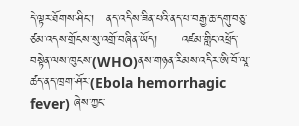དེ་ལྟར་ཐོགས་ཤིང་།   ནད་འདིས་ཟིན་པའི་ནད་པ་བརྒྱ་ཆ་དགུ་བཅུ་ཙམ་འདས་གྲོངས་སུ་འགྲོ་བཞིན་ཡོད།      འཛམ་གླིང་འཕྲོད་བསྟེན་ལས་ཁུངས་(WHO)ནས་གཉན་རིམས་འདིར་ཨི་བོ་ལཱ་ཚད་ནད་ཁྲག་ཤོར་(Ebola hemorrhagic fever) ཞེས་ཀྱང་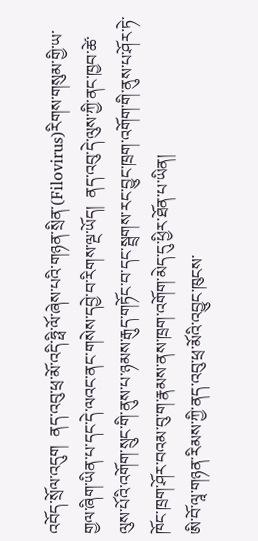འབོད་སྲོལ་འདུག  ནད་འབུ་ཕྲ་མོ་འདི་ཧྥི་ལོ་ཞེས་པའི་གཉན་སྲིན་(Filovirus)རིགས་གསུམ་གྱི་ཡ་གྱལ་ཞིག་ཡིན་པ་དང་དེ་ལའང་ནང་གསེས་དབྱེ་བ་རིགས་ལྔ་ཡོད།  ནད་འབུ་དེ་ལུས་ཀྱི་ནང་ཁྱབ་ཚེ་ལུས་པོའི་འགོག་སྲུང་གི་ནུས་པ་ཉམས་རྒུད་གཏོང་བ་དང་སྦྲགས་རང་བྱུང་ཁྲག་འགོག་གི་ནུས་པ་ཤོར་ཏེ་ཁོང་ཁྲག་ཤོར་བའམ་བུ་ག་རྣམས་ནས་ཁྲག་འགོག་མེད་དུ་ཕྱིར་ཐོན་པ་ཡིན།
ཨི་བོ་ལཱ་གཉན་རིམས་ཀྱི་ནད་འབུ་ཕྲ་མོའི་འབྱུང་ཁུངས་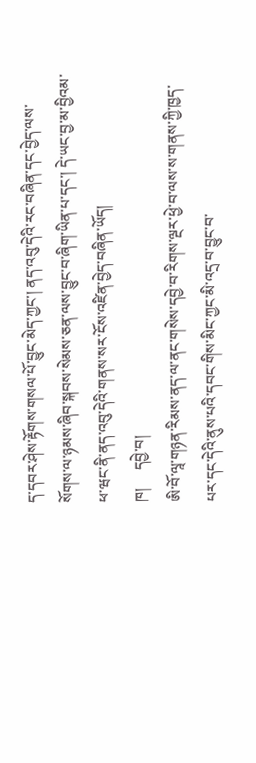ད་དབར་ཤེས་རྟོགས་གསལ་པོ་བྱུང་མེད་ཀྱང་། ནད་འབུ་དེའི་རང་བཞིན་དང་བྱེད་ལས་སོགས་ལ་ཉམས་ཞིབ་སྐབས་སེམས་ཅན་ལས་བྱུང་བ་ཞིག་ཡིན་པ་དང་། དེ་ཡང་བྱ་མ་བྱིའམ་ཕ་ཝང་ནི་ནད་འབུ་དེའི་གནས་སར་ངོས་འཛིན་བྱེད་བཞིན་ཡོད།
ཁ།     དབྱེ་བ།
ཨི་བོ་ལཱ་གཉན་རིམས་ནད་ལ་ནང་གསེས་དབྱེ་བ་རིགས་ལྔར་ཕྱེ་བ་ལས་ས་གནས་ཀྱི་ཁྱད་པར་དང་དེའི་ནུས་པའི་དབང་གིས་མིང་ཀྱང་མི་འདྲ་བ་བྱུང་བ་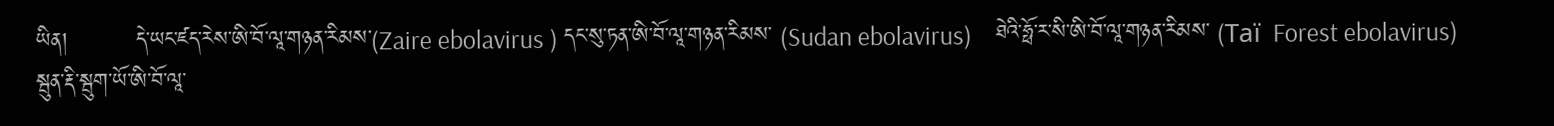ཡིན།         དེ་ཡང་ཛད་རེས་ཨི་བོ་ལཱ་གཉན་རིམས་(Zaire ebolavirus ) དང་སུ་ཏན་ཨི་བོ་ལཱ་གཉན་རིམས་ (Sudan ebolavirus)    ཐེའི་ཧྥོ་ར་སི་ཨི་བོ་ལཱ་གཉན་རིམས་ (Taï  Forest ebolavirus)        སྦུན་རྡི་སྦུག་ཡོ་ཨི་བོ་ལཱ་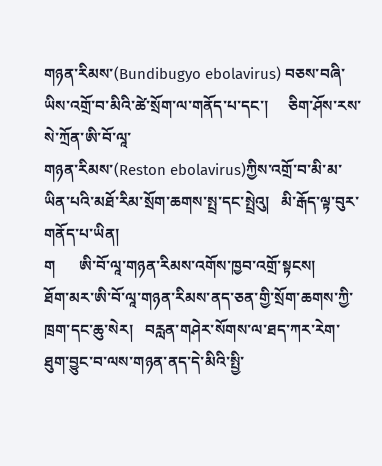གཉན་རིམས་(Bundibugyo ebolavirus) བཅས་བཞི་ཡིས་འགྲོ་བ་མིའི་ཚེ་སྲོག་ལ་གནོད་པ་དང་།     ཅིག་ཤོས་རས་སེ་ཀྲོན་ཨི་བོ་ལཱ་
གཉན་རིམས་(Reston ebolavirus)ཀྱིས་འགྲོ་བ་མི་མ་ཡིན་པའི་མཐོ་རིམ་སྲོག་ཆགས་སྤྲ་དང་སྤྲེའུ།   མི་རྒོད་ལྟ་བུར་གནོད་པ་ཡིན།
ག      ཨི་བོ་ལཱ་གཉན་རིམས་འགོས་ཁྱབ་འགྲོ་སྟངས།
ཐོག་མར་ཨི་བོ་ལཱ་གཉན་རིམས་ནད་ཅན་གྱི་སྲོག་ཆགས་ཀྱི་ཁྲག་དང་ཆུ་སེར།   བརླན་གཤེར་སོགས་ལ་ཐད་ཀར་རེག་ཐུག་བྱུང་བ་ལས་གཉན་ནད་དེ་མིའི་སྤྱི་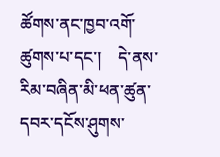ཚོགས་ནང་ཁྱབ་འགོ་ཚུགས་པ་དང་།    དེ་ནས་རིམ་བཞིན་མི་ཕན་ཚུན་དབར་དངོས་ཤུགས་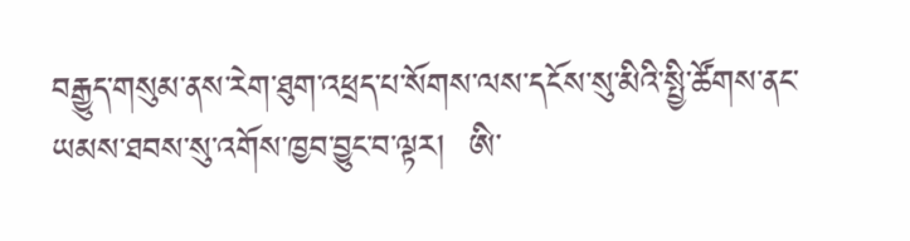བརྒྱུད་གསུམ་ནས་རེག་ཐུག་འཕྲད་པ་སོགས་ལས་དངོས་སུ་མིའི་སྤྱི་ཚོགས་ནང་ཡམས་ཐབས་སུ་འགོས་ཁྱབ་བྱུང་བ་ལྟར།  ཨི་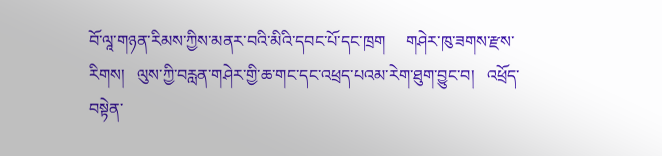བོ་ལཱ་གཉན་རིམས་ཀྱིས་མནར་བའི་མིའི་དབང་པོ་དང་ཁྲག     གཤེར་ཁུ་ཟགས་རྫས་རིགས།   ལུས་ཀྱི་བརླན་གཤེར་གྱི་ཆ་གང་དང་འཕྲད་པའམ་རེག་ཐུག་བྱུང་བ།   འཕྲོད་བསྟེན་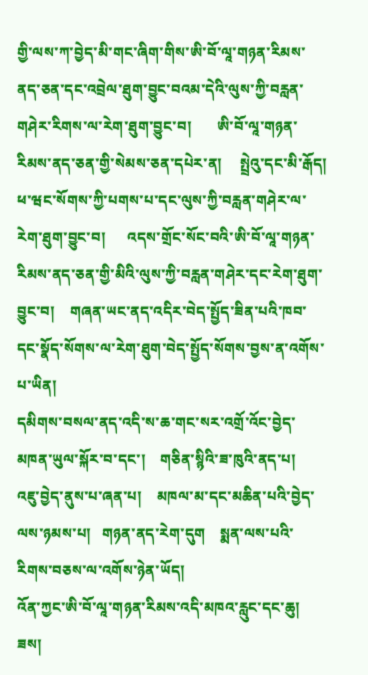གྱི་ལས་ཀ་བྱེད་མི་གང་ཞིག་གིས་ཨི་བོ་ལཱ་གཉན་རིམས་ནད་ཅན་དང་འབྲེལ་ཐུག་བྱུང་བའམ་དེའི་ལུས་ཀྱི་བརླན་གཤེར་རིགས་ལ་རེག་ཐུག་བྱུང་བ།       ཨི་བོ་ལཱ་གཉན་རིམས་ནད་ཅན་གྱི་སེམས་ཅན་དཔེར་ན།     སྤྲེའུ་དང་མི་རྒོད།    ཕ་ཝང་སོགས་ཀྱི་པགས་པ་དང་ལུས་ཀྱི་བརླན་གཤེར་ལ་རེག་ཐུག་བྱུང་བ།      འདས་གྲོང་སོང་བའི་ཨི་བོ་ལཱ་གཉན་རིམས་ནད་ཅན་གྱི་མིའི་ལུས་ཀྱི་བརླན་གཤེར་དང་རེག་ཐུག་བྱུང་བ།    གཞན་ཡང་ནད་འདིར་བེད་སྤྱོད་ཟིན་པའི་ཁབ་དང་སྣོད་སོགས་ལ་རེག་ཐུག་བེད་སྤྱོད་སོགས་བྱས་ན་འགོས་པ་ཡིན།
དམིགས་བསལ་ནད་འདི་ས་ཆ་གང་སར་འགྲོ་འོང་བྱེད་མཁན་ཡུལ་སྐོར་བ་དང་།    གཅིན་སྙིའི་ཟ་ཁུའི་ནད་པ།   འཇུ་བྱེད་ནུས་པ་ཞན་པ།    མཁལ་མ་དང་མཆིན་པའི་བྱེད་ལས་ཉམས་པ།   གཉན་ནད་རེག་དུག    སྨན་ལས་པའི་རིགས་བཅས་ལ་འགོས་ཉེན་ཡོད།
འོན་ཀྱང་ཨི་བོ་ལཱ་གཉན་རིམས་འདི་མཁའ་རླུང་དང་ཆུ།   ཟས།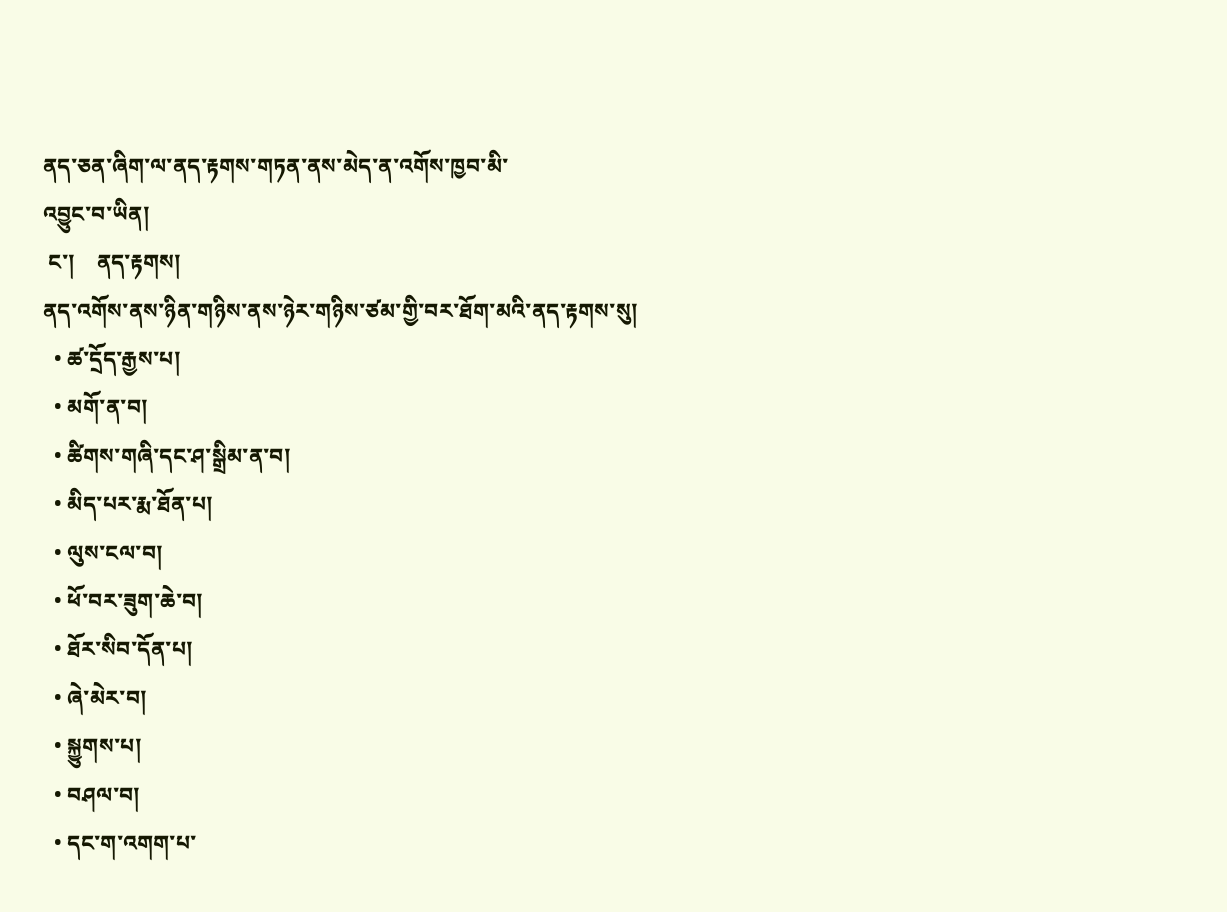ནད་ཅན་ཞིག་ལ་ནད་རྟགས་གཏན་ནས་མེད་ན་འགོས་ཁྱབ་མི་
འབྱུང་བ་ཡིན།
 ང་།    ནད་རྟགས།
ནད་འགོས་ནས་ཉིན་གཉིས་ནས་ཉེར་གཉིས་ཙམ་གྱི་བར་ཐོག་མའི་ནད་རྟགས་སུ།
  • ཚ་དྲོད་རྒྱས་པ།
  • མགོ་ན་བ།
  • ཚིགས་གཞི་དང་ཤ་སྒྲིམ་ན་བ།
  • མིད་པར་རྨ་ཐོན་པ།
  • ལུས་ངལ་བ།
  • ཕོ་བར་ཟུག་ཆེ་བ།
  • ཐོར་སིབ་དོན་པ།
  • ཞེ་མེར་བ།
  • སྐྱུགས་པ།
  • བཤལ་བ།
  • དང་ག་འགག་པ་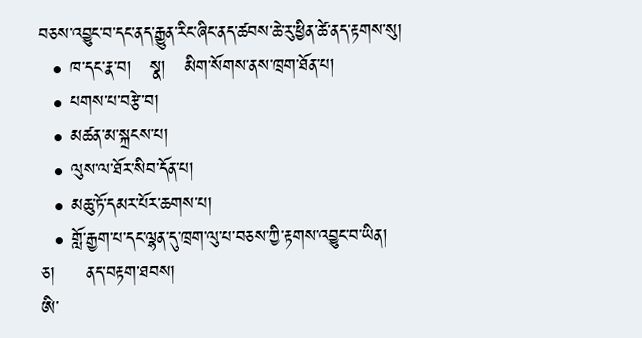བཅས་འབྱུང་བ་དང་ནད་རྒྱུན་རིང་ཞིང་ནད་ཚབས་ཆེ་རུ་ཕྱིན་ཚེ་ནད་རྟགས་སུ།
  • ཁ་དང་རྣ་བ།   སྣ།   མིག་སོགས་ནས་ཁྲག་ཐོན་པ།
  • པགས་པ་བརྩེ་བ།
  • མཚན་མ་སྐྲངས་པ།
  • ལུས་ལ་ཐོར་སིབ་དོན་པ།
  • མཆུ་ཏོ་དམར་པོར་ཆགས་པ།
  • གློ་རྒྱག་པ་དང་ལྷན་དུ་ཁྲག་ལུ་པ་བཅས་ཀྱི་རྟགས་འབྱུང་བ་ཡིན།
ཅ།     ནད་བརྟག་ཐབས།
ཨི་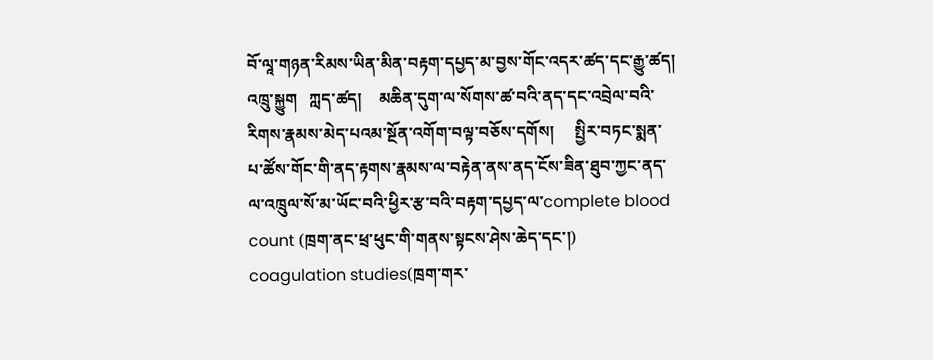བོ་ལཱ་གཉན་རིམས་ཡིན་མིན་བརྟག་དཔྱད་མ་བྱས་གོང་འདར་ཚད་དང་རྒྱུ་ཚད།    འཁྲུ་སྐྱུག   ཀླད་ཚད།    མཆིན་དུག་ལ་སོགས་ཚ་བའི་ནད་དང་འབྲེལ་བའི་རིགས་རྣམས་མེད་པའམ་སྔོན་འགོག་བལྟ་བཅོས་དགོས།     སྤྱིར་བཏང་སྨན་པ་ཚོས་གོང་གི་ནད་རྟགས་རྣམས་ལ་བརྟེན་ནས་ནད་ངོས་ཟིན་ཐུབ་ཀྱང་ནད་ལ་འཁྲུལ་སོ་མ་ཡོང་བའི་ཕྱིར་རྩ་བའི་བརྟག་དཔྱད་ལ་complete blood count (ཁྲག་ནང་ཕྲ་ཕུང་གི་གནས་སྟངས་ཤེས་ཆེད་དང་།)  coagulation studies(ཁྲག་གར་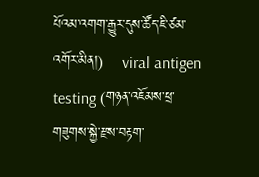པོའམ་འགག་རྒྱུར་དུས་ཚོད་ཇི་ཙམ་འགོར་མིན།)    viral antigen testing (གཉན་འཇོམས་ཕྲ་གཟུགས་སྐྱེ་རྫས་བརྟག་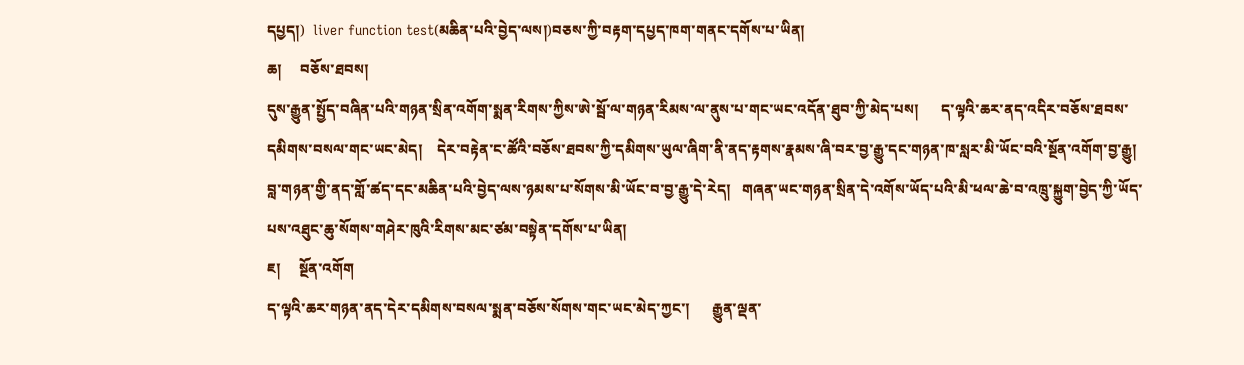དཔྱད།)  liver function test(མཆིན་པའི་བྱེད་ལས།)བཅས་ཀྱི་བརྟག་དཔྱད་ཁག་གནང་དགོས་པ་ཡིན།
ཆ།     བཅོས་ཐབས།
དུས་རྒྱུན་སྤྱོད་བཞིན་པའི་གཉན་སྲིན་འགོག་སྨན་རིགས་ཀྱིས་ཨེ་སྦོ་ལ་གཉན་རིམས་ལ་ནུས་པ་གང་ཡང་འདོན་ཐུབ་ཀྱི་མེད་པས།      ད་ལྟའི་ཆར་ནད་འདིར་བཅོས་ཐབས་དམིགས་བསལ་གང་ཡང་མེད།    དེར་བརྟེན་ང་ཚོའི་བཅོས་ཐབས་ཀྱི་དམིགས་ཡུལ་ཞིག་ནི་ནད་རྟགས་རྣམས་ཞི་བར་བྱ་རྒྱུ་དང་གཉན་ཁ་སླར་མི་ཡོང་བའི་སྔོན་འགོག་བྱ་རྒྱུ།    བླ་གཉན་གྱི་ནད་གློ་ཚད་དང་མཆིན་པའི་བྱེད་ལས་ཉམས་པ་སོགས་མི་ཡོང་བ་བྱ་རྒྱུ་དེ་རེད།   གཞན་ཡང་གཉན་སྲིན་དེ་འགོས་ཡོད་པའི་མི་ཕལ་ཆེ་བ་འཁྲུ་སྐྱུག་བྱེད་ཀྱི་ཡོད་པས་འཐུང་ཆུ་སོགས་གཤེར་ཁུའི་རིགས་མང་ཙམ་བསྟེན་དགོས་པ་ཡིན།
ཇ།     སྔོན་འགོག
ད་ལྟའི་ཆར་གཉན་ནད་དེར་དམིགས་བསལ་སྨན་བཅོས་སོགས་གང་ཡང་མེད་ཀྱང་།      རྒྱུན་ལྡན་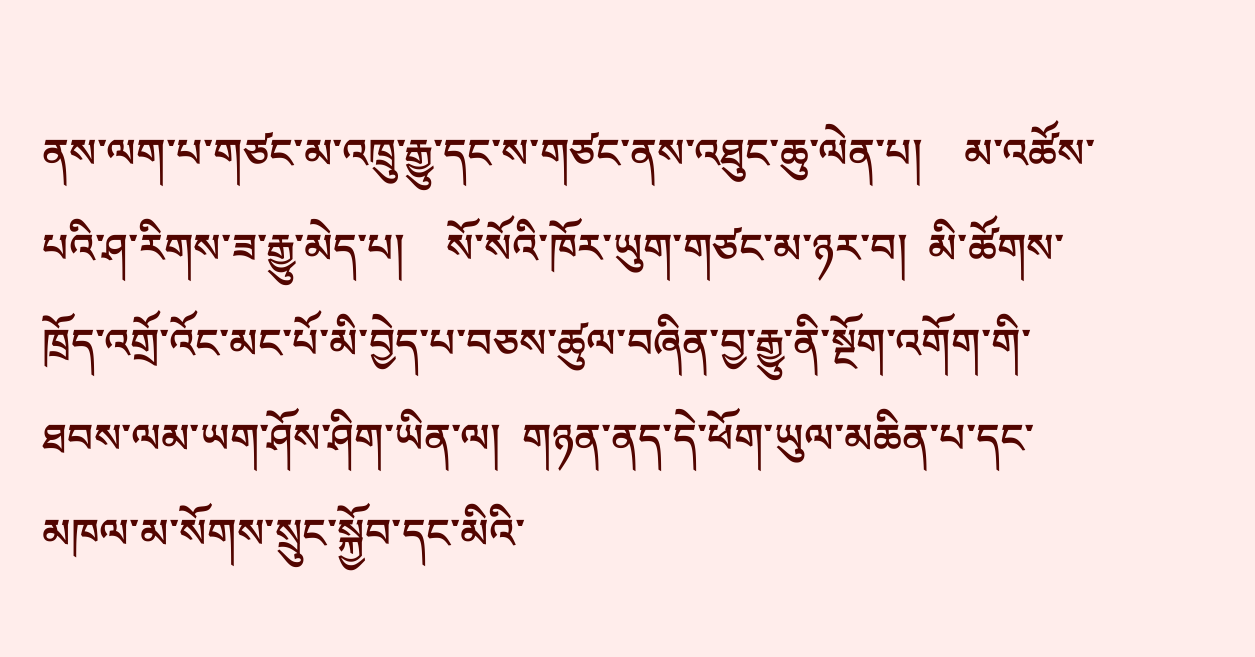ནས་ལག་པ་གཙང་མ་འཁྲུ་རྒྱུ་དང་ས་གཙང་ནས་འཐུང་ཆུ་ལེན་པ།    མ་འཚོས་པའི་ཤ་རིགས་ཟ་རྒྱུ་མེད་པ།    སོ་སོའི་ཁོར་ཡུག་གཙང་མ་ཉར་བ།  མི་ཚོགས་ཁྲོད་འགྲོ་འོང་མང་པོ་མི་བྱེད་པ་བཅས་ཚུལ་བཞིན་བྱ་རྒྱུ་ནི་སྔོག་འགོག་གི་ཐབས་ལམ་ཡག་ཤོས་ཤིག་ཡིན་ལ།  གཉན་ནད་དེ་ཕོག་ཡུལ་མཆིན་པ་དང་མཁལ་མ་སོགས་སྲུང་སྐྱོབ་དང་མིའི་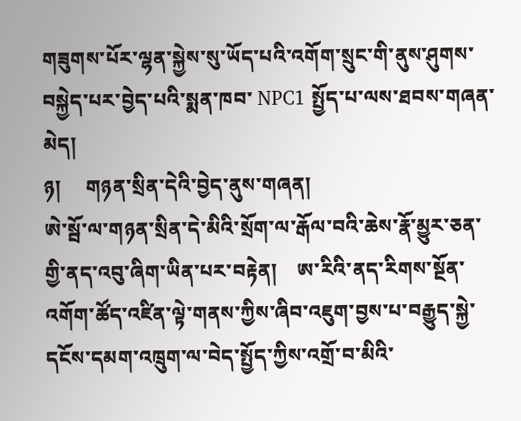གཟུགས་པོར་ལྷན་སྐྱེས་སུ་ཡོད་པའི་འགོག་སྲུང་གི་ནུས་ཤུགས་བསྐྱེད་པར་བྱེད་པའི་སྨན་ཁབ་ NPC1 སྤྱོད་པ་ལས་ཐབས་གཞན་མེད།
ཉ།     གཉན་སྲིན་དེའི་བྱེད་ནུས་གཞན།
ཨེ་སྦོ་ལ་གཉན་སྲིན་དེ་མིའི་སྲོག་ལ་རྒོལ་བའི་ཆེས་རྣོ་མྱུར་ཅན་གྱི་ནད་འབུ་ཞིག་ཡིན་པར་བརྟེན།    ཨ་རིའི་ནད་རིགས་སྔོན་འགོག་ཚོད་འཛིན་ལྟེ་གནས་ཀྱིས་ཞིབ་འཇུག་བྱས་པ་བརྒྱུད་སྐྱེ་དངོས་དམག་འཁྲུག་ལ་བེད་སྤྱོད་ཀྱིས་འགྲོ་བ་མིའི་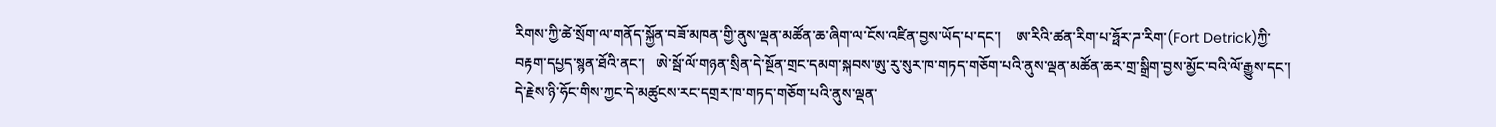རིགས་ཀྱི་ཚེ་སྲོག་ལ་གནོད་སྐྱོན་བཟོ་མཁན་གྱི་ནུས་ལྡན་མཚོན་ཆ་ཞིག་ལ་ངོས་འཛིན་བྱས་ཡོད་པ་དང་།    ཨ་རིའི་ཚན་རིག་པ་ཧྥོར་ཌ་རིག་(Fort Detrick)ཀྱི་བརྟག་དཔྱད་སྙན་ཐོའི་ནང་།   ཨེ་སྦོ་ལོ་གཉན་སྲིན་དེ་སྔོན་གྲང་དམག་སྐབས་ཨུ་རུ་སུར་ཁ་གཏད་གཅོག་པའི་ནུས་ལྡན་མཚོན་ཆར་གྲ་སྒྲིག་བྱས་མྱོང་བའི་ལོ་རྒྱུས་དང་།    དེ་རྗེས་ཉི་ཧོང་གིས་ཀྱང་དེ་མཚུངས་རང་དགྲར་ཁ་གཏད་གཅོག་པའི་ནུས་ལྡན་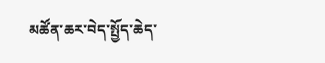མཚོན་ཆར་བེད་སྤྱོད་ཆེད་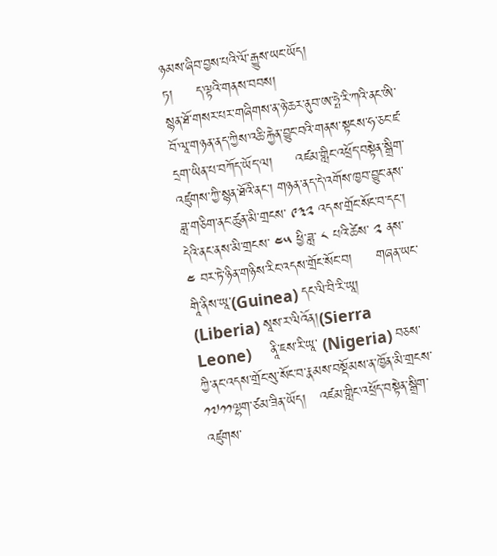ཉམས་ཞིབ་བྱས་པའི་ལོ་རྒྱུས་ཡང་ཡོད།
ཏ།     ད་ལྟའི་གནས་བབས།
སྙན་ཐོ་གསར་པར་གཞིགས་ན་ཉེ་ཆར་ནུབ་ཨ་ཧྤེ་རི་ཀའི་ནང་ཨི་བོ་ལཱ་གཉན་ནད་ཀྱིས་འཆི་རྐྱེན་བྱུང་བའི་གནས་སྟངས་ཧ་ཅང་ཛ་དྲག་ཡིན་པ་བཀོད་ཡོད་ལ།     འཛམ་གླིང་འཕྲོད་བསྟེན་སྒྲིག་འཛུགས་ཀྱི་སྙན་ཐོའི་ནང་། གཉན་ནད་དེ་འགོས་ཁྱབ་བྱུང་ནས་ཟླ་གཅིག་ནང་ཚུན་མི་གྲངས་ ༩༣༢ འདས་གྲོང་སོང་བ་དང་།   དེའི་ནང་ནས་མི་གྲངས་ ༤༥ ཕྱི་ཟླ་ ༨ པའི་ཚེས་ ༢ ནས་ ༤ བར་ཏེ་ཉིན་གཉིས་རིང་འདས་གྲོང་སོང་བ།     གཞན་ཡང་གཱི་ནིས་ཡཱ་(Guinea) དང་ལི་བི་རི་ཡཱ། (Liberia) སཱས་ར་ལིའོན།(Sierra Leone)     ནཱི་ཇས་རི་ཡཱ་ (Nigeria) བཅས་ཀྱི་ནང་འདས་གྲོང་སུ་སོང་བ་རྣམས་བསྡོམས་ན་ཁྱོན་མི་གྲངས་༡༧༡༡ལྷག་ཙམ་ཟིན་ཡོད།   འཛམ་གླིང་འཕྲོད་བསྟེན་སྒྲིག་འཛུགས་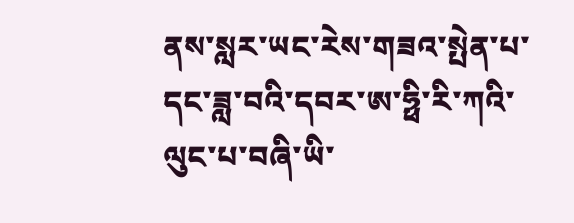ནས་སླར་ཡང་རེས་གཟའ་སྤེན་པ་དང་ཟླ་བའི་དབར་ཨ་ཧྥི་རི་ཀའི་ལུང་པ་བཞི་ཡི་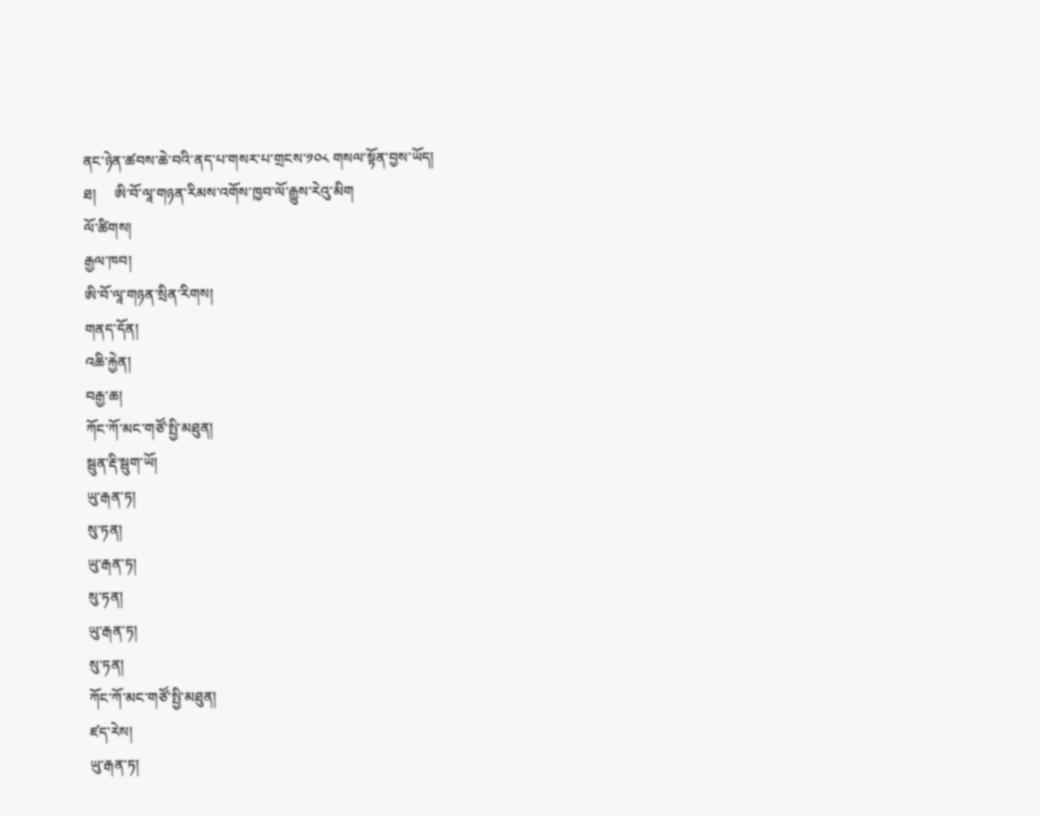ནང་ཉེན་ཚབས་ཆེ་བའི་ནད་པ་གསར་པ་གྲངས་༡༠༨ གསལ་སྟོན་བྱས་ཡོད།
ཐ།     ཨི་བོ་ལཱ་གཉན་རིམས་འགོས་ཁྱབ་ལོ་རྒྱུས་རེའུ་མིག
ལོ་ཚིགས།
རྒྱལ་ཁབ།
ཨི་བོ་ལཱ་གཉན་སྲིན་རིགས།
གནད་དོན།
འཆི་རྐྱེན།
བརྒྱ་ཆ།
ཀོང་ཀོ་མང་གཙོ་སྤྱི་མཐུན།
སྦུན་རྡི་སྦུག་ཡོ།
ཡུ་རྒན་ཏ།
སུ་ཏན།
ཡུ་རྒན་ཏ།
སུ་ཏན།
ཡུ་རྒན་ཏ།
སུ་ཏན།
ཀོང་ཀོ་མང་གཙོ་སྤྱི་མཐུན།
ཛད་རེས།
ཡུ་རྒན་ཏ།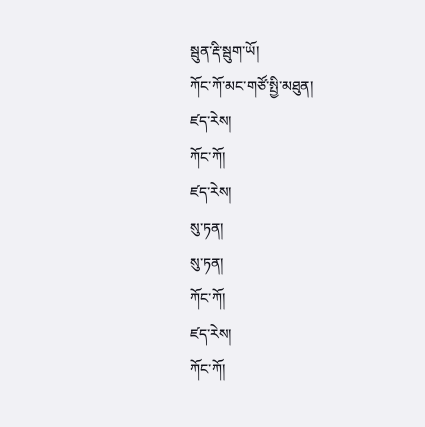སྦུན་རྡི་སྦུག་ཡོ།
ཀོང་ཀོ་མང་གཙོ་སྤྱི་མཐུན།
ཛད་རེས།
ཀོང་ཀོ།
ཛད་རེས།
སུ་ཏན།
སུ་ཏན།
ཀོང་ཀོ།
ཛད་རེས།
ཀོང་ཀོ།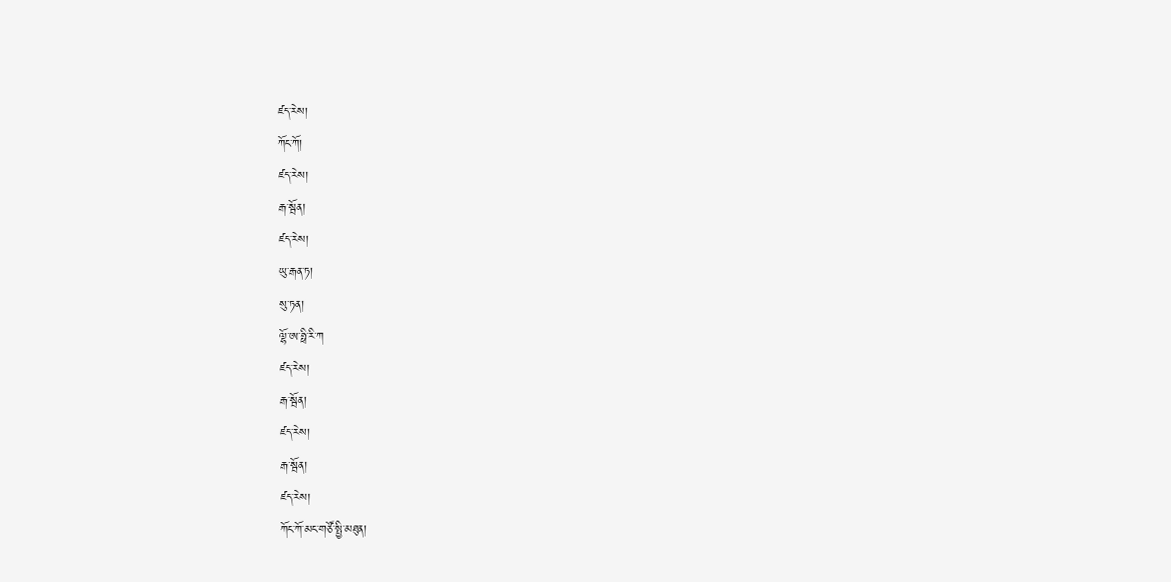ཛད་རེས།
ཀོང་ཀོ།
ཛད་རེས།
རྒ་སྦོན།
ཛད་རེས།
ཡུ་རྒན་ཏ།
སུ་ཏན།
ལྷོ་ཨ་ཧྥི་རི་ཀ
ཛད་རེས།
རྒ་སྦོན།
ཛད་རེས།
རྒ་སྦོན།
ཛད་རེས།
ཀོང་ཀོ་མང་གཙོ་སྤྱི་མཐུན།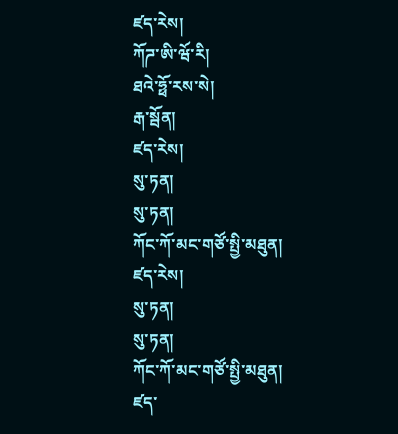ཛད་རེས།
ཀོཌ་ཨི་ཝོ་རི།
ཐའེ་ཧྥོ་རས་སེ།
རྒ་སྦོན།
ཛད་རེས།
སུ་ཏན།
སུ་ཏན།
ཀོང་ཀོ་མང་གཙོ་སྤྱི་མཐུན།
ཛད་རེས།
སུ་ཏན།
སུ་ཏན།
ཀོང་ཀོ་མང་གཙོ་སྤྱི་མཐུན།
ཛད་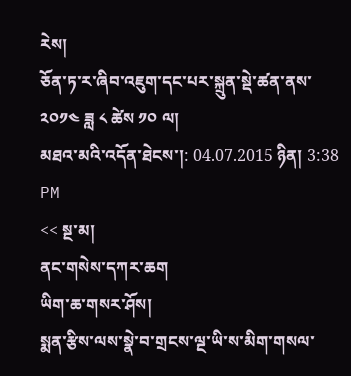རེས།
ཅོན་ཏ་ར་ཞིབ་འཇུག་དང་པར་སྐྲུན་སྡེ་ཚན་ནས་ ༢༠༡༤ ཟླ ༨ ཚེས ༡༠ ལ།
མཐའ་མའི་འདོན་ཐེངས་།: 04.07.2015 ཉིན། 3:38 PM
<< སྔ་མ།
ནང་གསེས་དཀར་ཆག
ཡིག་ཆ་གསར་ཤོས།
སྨན་རྩིས་ལས་སྣེ་བ་གྲངས་ལྔ་ཡི་ས་མིག་གསལ་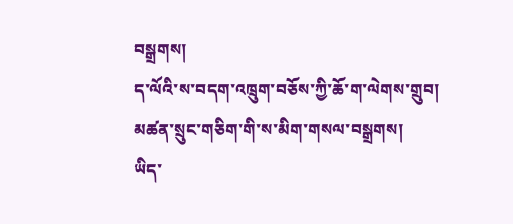བསྒྲགས།
ད་ལོའི་ས་བདག་འཁྲུག་བཅོས་ཀྱི་ཆོ་ག་ལེགས་གྲུབ།
མཚན་སྲུང་གཅིག་གི་ས་མིག་གསལ་བསྒྲགས།
ཡིད་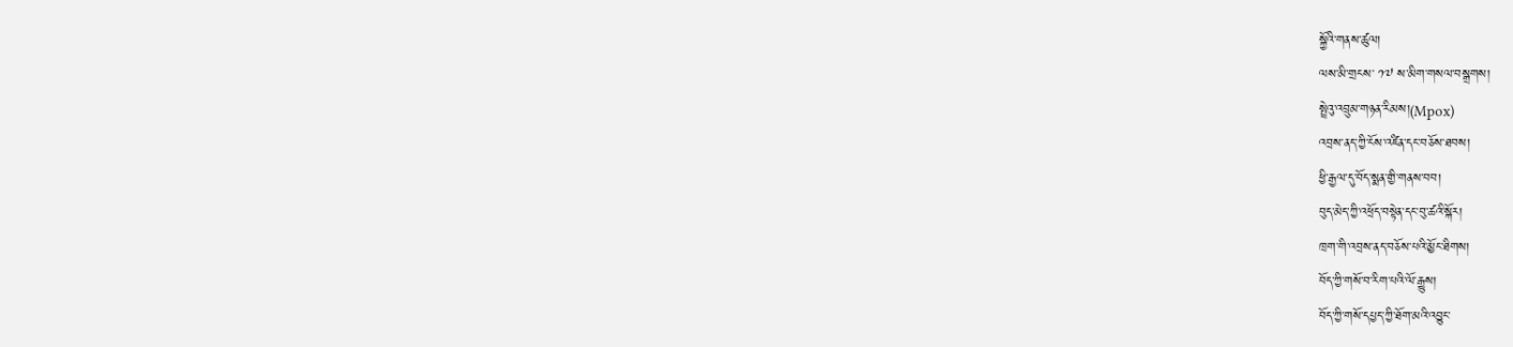སྐྱོའི་གནས་ཚུལ།
ལས་མི་གྲངས་ ༡༧ ས་མིག་གསལ་བསྒྲགས།
སྤྲེའུ་འབྲུམ་གཉན་རིམས།(Mpox)
འབྲས་ནད་ཀྱི་ངོས་འཛིན་དང་བཅོས་ཐབས།
ཕྱི་རྒྱལ་དུ་བོད་སྨན་གྱི་གནས་བབ།
བུད་མེད་ཀྱི་འཕྲོད་བསྟེན་དང་བུ་ཚའི་སྐོར།
ཁྲག་གི་འབྲས་ནད་བཅོས་པའི་མྱོང་ཐིགས།
བོད་ཀྱི་གསོ་བ་རིག་པའི་ལོ་རྒྱུས།
བོད་ཀྱི་གསོ་དཔྱད་ཀྱི་ཐོག་མའི་འབྱུང་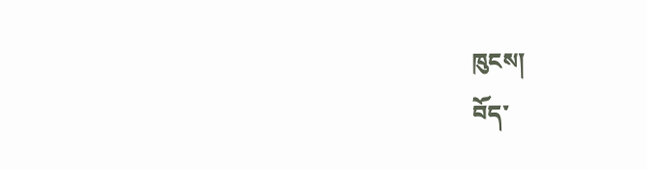ཁུངས།
བོད་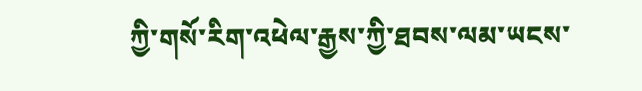ཀྱི་གསོ་རིག་འཕེལ་རྒྱས་ཀྱི་ཐབས་ལམ་ཡངས་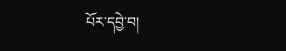པོར་དབྱེ་བ།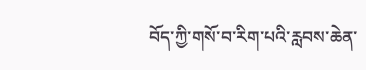བོད་ཀྱི་གསོ་བ་རིག་པའི་རླབས་ཆེན་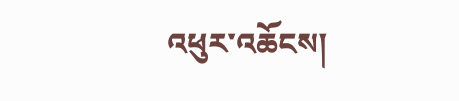འཕུར་འཆོངས།